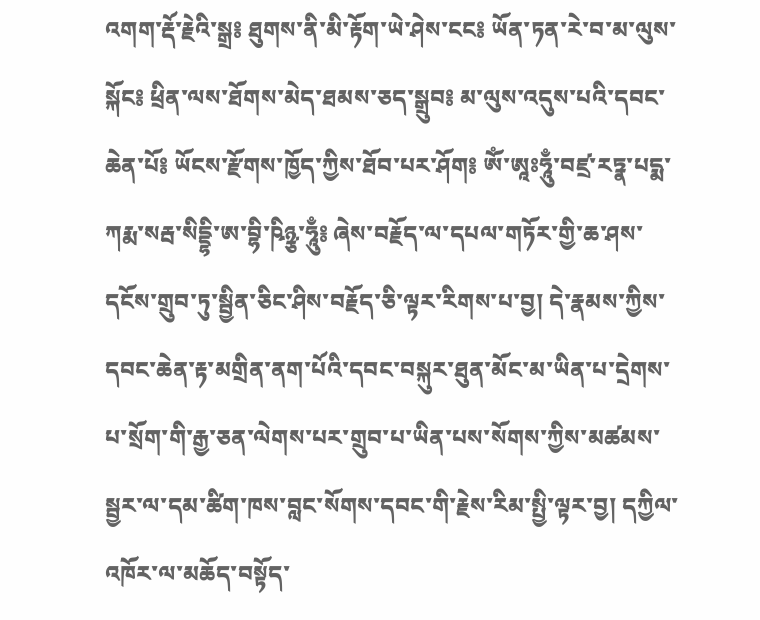འགག་རྡོ་རྗེའི་སྒྲ༔ ཐུགས་ནི་མི་རྟོག་ཡེ་ཤེས་ངང༔ ཡོན་ཏན་རེ་བ་མ་ལུས་སྐོང༔ ཕྲིན་ལས་ཐོགས་མེད་ཐམས་ཅད་སྒྲུབ༔ མ་ལུས་འདུས་པའི་དབང་ཆེན་པོ༔ ཡོངས་རྫོགས་ཁྱོད་ཀྱིས་ཐོབ་པར་ཤོག༔ ཨོཾ་ཨཱཿཧཱུྃ་བཛྲ་རཏྣ་པདྨ་ཀརྨ་སརྦ་སིདྡྷི་ཨ་བྷི་ཥིཉྩ་ཧཱུྃ༔ ཞེས་བརྗོད་ལ་དཔལ་གཏོར་གྱི་ཆ་ཤས་དངོས་གྲུབ་ཏུ་སྦྱིན་ཅིང་ཤིས་བརྗོད་ཅི་ལྟར་རིགས་པ་བྱ། དེ་རྣམས་ཀྱིས་དབང་ཆེན་རྟ་མགྲིན་ནག་པོའི་དབང་བསྐུར་ཐུན་མོང་མ་ཡིན་པ་དྲེགས་པ་སྲོག་གི་རྒྱ་ཅན་ལེགས་པར་གྲུབ་པ་ཡིན་པས་སོགས་ཀྱིས་མཚམས་སྦྱར་ལ་དམ་ཚིག་ཁས་བླང་སོགས་དབང་གི་རྗེས་རིམ་སྤྱི་ལྟར་བྱ། དཀྱིལ་འཁོར་ལ་མཆོད་བསྟོད་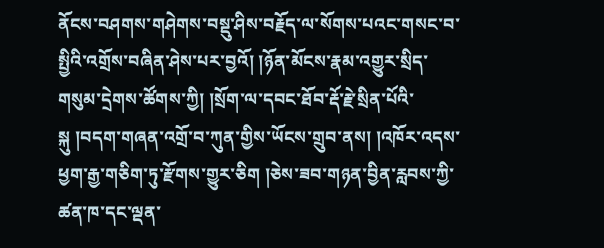ནོངས་བཤགས་གཤེགས་བསྡུ་ཤིས་བརྗོད་ལ་སོགས་པའང་གསང་བ་སྤྱིའི་འགྲོས་བཞིན་ཤེས་པར་བྱའོ། །ཉོན་མོངས་རྣམ་འགྱུར་སྲིད་གསུམ་དྲེགས་ཚོགས་ཀྱི། །སྲོག་ལ་དབང་ཐོབ་རྡོ་རྗེ་སྲིན་པོའི་སྐུ །བདག་གཞན་འགྲོ་བ་ཀུན་གྱིས་ཡོངས་གྲུབ་ནས། །འཁོར་འདས་ཕྱག་རྒྱ་གཅིག་ཏུ་རྫོགས་གྱུར་ཅིག །ཅེས་ཟབ་གཉན་བྱིན་རླབས་ཀྱི་ཚན་ཁ་དང་ལྡན་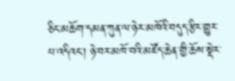ཅིང་མཆོག་དམན་ཀུན་ལ་ཉེར་མཁོའི་བདུད་རྩིར་གྱུར་པ་འདིའང་། ཉེ་བར་མཁོ་བའི་མཛོད་ཆེན་གྱི་ཆོས་སྡེར་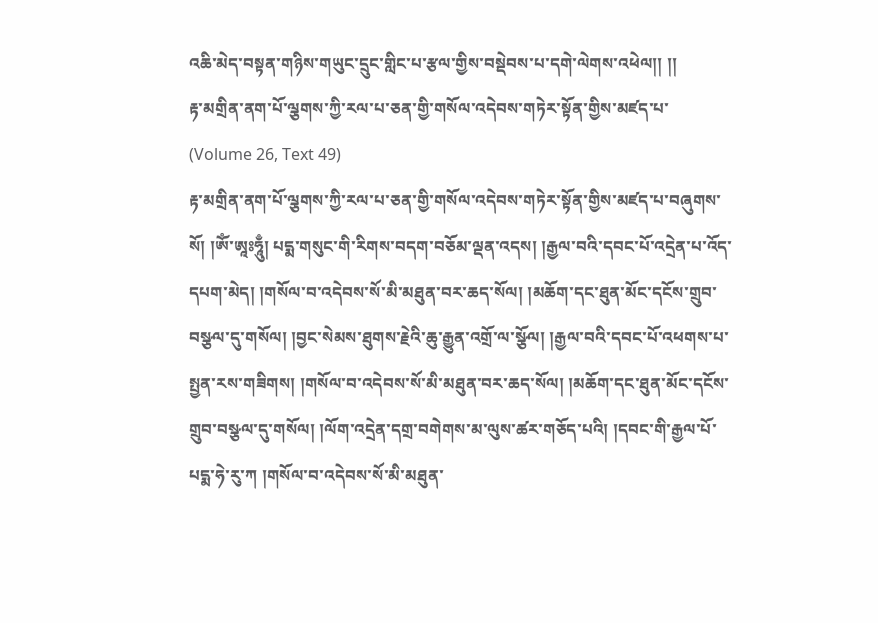འཆི་མེད་བསྟན་གཉིས་གཡུང་དྲུང་གླིང་པ་རྩལ་གྱིས་བསྡེབས་པ་དགེ་ལེགས་འཕེལ།། །།
རྟ་མགྲིན་ནག་པོ་ལྕགས་ཀྱི་རལ་པ་ཅན་གྱི་གསོལ་འདེབས་གཏེར་སྟོན་གྱིས་མཛད་པ་ (Volume 26, Text 49)
རྟ་མགྲིན་ནག་པོ་ལྕགས་ཀྱི་རལ་པ་ཅན་གྱི་གསོལ་འདེབས་གཏེར་སྟོན་གྱིས་མཛད་པ་བཞུགས་སོ། །ཨོཾ་ཨཱཿཧཱུྃ། པདྨ་གསུང་གི་རིགས་བདག་བཅོམ་ལྡན་འདས། །རྒྱལ་བའི་དབང་པོ་འདྲེན་པ་འོད་དཔག་མེད། །གསོལ་བ་འདེབས་སོ་མི་མཐུན་བར་ཆད་སོལ། །མཆོག་དང་ཐུན་མོང་དངོས་གྲུབ་བསྩལ་དུ་གསོལ། །བྱང་སེམས་ཐུགས་རྗེའི་ཆུ་རྒྱུན་འགྲོ་ལ་སྩོལ། །རྒྱལ་བའི་དབང་པོ་འཕགས་པ་སྤྱན་རས་གཟིགས། །གསོལ་བ་འདེབས་སོ་མི་མཐུན་བར་ཆད་སོལ། །མཆོག་དང་ཐུན་མོང་དངོས་གྲུབ་བསྩལ་དུ་གསོལ། །ལོག་འདྲེན་དགྲ་བགེགས་མ་ལུས་ཚར་གཅོད་པའི། །དབང་གི་རྒྱལ་པོ་པདྨ་ཧེ་རུ་ཀ །གསོལ་བ་འདེབས་སོ་མི་མཐུན་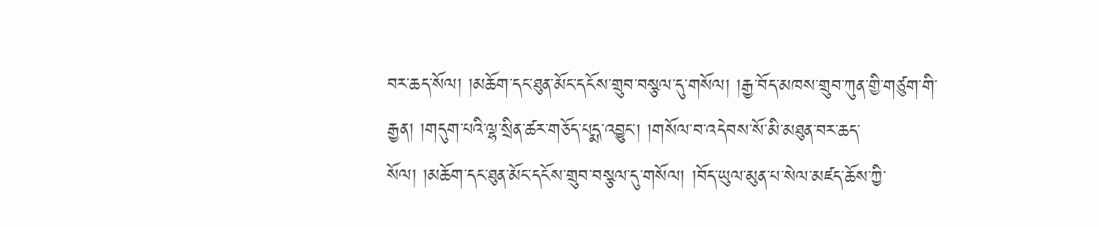བར་ཆད་སོལ། །མཆོག་དང་ཐུན་མོང་དངོས་གྲུབ་བསྩལ་དུ་གསོལ། །རྒྱ་བོད་མཁས་གྲུབ་ཀུན་གྱི་གཙུག་གི་རྒྱན། །གདུག་པའི་ལྷ་སྲིན་ཚར་གཅོད་པདྨ་འབྱུང་། །གསོལ་བ་འདེབས་སོ་མི་མཐུན་བར་ཆད་སོལ། །མཆོག་དང་ཐུན་མོང་དངོས་གྲུབ་བསྩལ་དུ་གསོལ། །བོད་ཡུལ་མུན་པ་སེལ་མཛད་ཆོས་ཀྱི་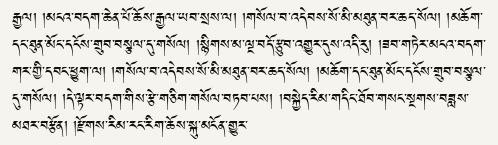རྒྱལ། །མངའ་བདག་ཆེན་པོ་ཆོས་རྒྱལ་ཡབ་སྲས་ལ། །གསོལ་བ་འདེབས་སོ་མི་མཐུན་བར་ཆད་སོལ། །མཆོག་དང་ཐུན་མོང་དངོས་གྲུབ་བསྩལ་དུ་གསོལ། །སྙིགས་མ་ལྔ་བདོ་རྩུབ་འགྱུར་དུས་འདི་རུ། །ཟབ་གཏེར་མངའ་བདག་གར་གྱི་དབང་ཕྱུག་ལ། །གསོལ་བ་འདེབས་སོ་མི་མཐུན་བར་ཆད་སོལ། །མཆོག་དང་ཐུན་མོང་དངོས་གྲུབ་བསྩལ་དུ་གསོལ། །དེ་ལྟར་བདག་གིས་རྩེ་གཅིག་གསོལ་བཏབ་པས། །བསྐྱེད་རིམ་གདིང་ཐོབ་གསང་སྔགས་བཟླས་མཐར་བརྩོན། །རྫོགས་རིམ་རང་རིག་ཆོས་སྐུ་མངོན་གྱུར་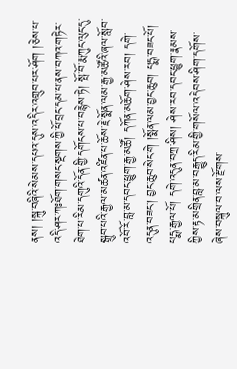ནས། །སྐུ་བཞིའི་སེམས་དཔའ་དུས་འདིར་འགྲུབ་པར་ཤོག །ཅེས་པ་འདི་ཤར་ཀཿཐོག་གསང་སྔགས་ཀྱི་ཕོ་བྲང་དམ་པ་ནས་བཀའ་གཏེར་ཐེག་པ་རིམ་དགུའི་དོན་གྱི་དགོངས་པ་བརྙེས་ཏེ། སྤོ་བོ་རྨ་ཀུང་ལུང་དུ་སྒྲུབ་པའི་རྒྱལ་མཚན་འཛིན་པ་ཆོས་རྗེ་སྨོན་ལམ་རྒྱ་མཚོའི་ཞལ་སློབ་འབོ་རོ་བླ་མ་དབང་ཕྱུག་རྒྱ་མཚོ། དཀོན་མཆོག་ཤེས་རབ། དགེ་འདུན་བཟང་། བྱང་ཆུབ་སེང་གེ །སྨོན་ལམ་བྱང་ཆུབ། པདྨ་བཟང་པོ། པདྨ་རྒྱལ་པོ། དགེ་འདུན་བཀྲ་ཤིས། ཤེས་རབ་དབང་ཕྱུག་རྣམས་ཀྱིས་རྟ་མགྲིན་བླ་མ་བརྒྱུད་རིམ་གྱི་གསོལ་འདེབས་ཤིག་དགོས་ཞེས་བསྐུལ་བ་ལས་རྫོགས་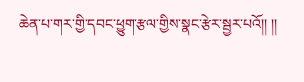ཆེན་པ་གར་གྱི་དབང་ཕྱུག་རྩལ་གྱིས་སྣང་རྩེར་སྦྱར་པའོ།། །།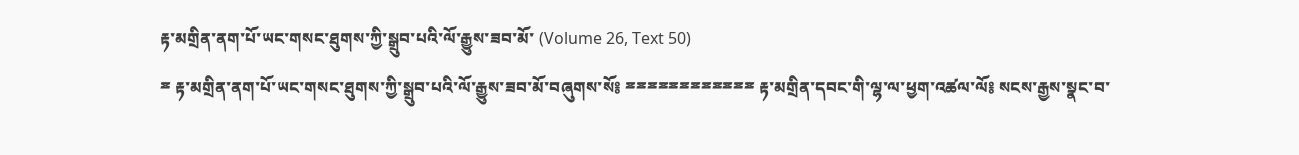རྟ་མགྲིན་ནག་པོ་ཡང་གསང་ཐུགས་ཀྱི་སྒྲུབ་པའི་ལོ་རྒྱུས་ཟབ་མོ་ (Volume 26, Text 50)
ྈ རྟ་མགྲིན་ནག་པོ་ཡང་གསང་ཐུགས་ཀྱི་སྒྲུབ་པའི་ལོ་རྒྱུས་ཟབ་མོ་བཞུགས་སོ༔ ྈྈྈྈྈྈྈྈྈྈྈྈ རྟ་མགྲིན་དབང་གི་ལྷ་ལ་ཕྱག་འཚལ་ལོ༔ སངས་རྒྱས་སྣང་བ་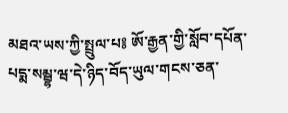མཐའ་ཡས་ཀྱི་སྤྲུལ་པ༔ ཨོ་རྒྱན་གྱི་སློབ་དཔོན་པདྨ་སམྦྷ་ཝ་དེ་ཉིད་བོད་ཡུལ་གངས་ཅན་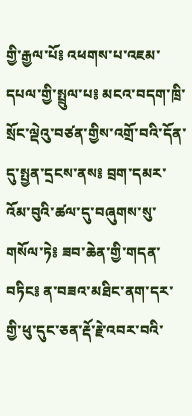གྱི་རྒྱལ་པོ༔ འཕགས་པ་འཇམ་དཔལ་གྱི་སྤྲུལ་པ༔ མངའ་བདག་ཁྲི་སྲོང་ལྡེའུ་བཙན་གྱིས་འགྲོ་བའི་དོན་དུ་སྤྱན་དྲངས་ནས༔ བྲག་དམར་འོམ་བུའི་ཚལ་དུ་བཞུགས་སུ་གསོལ་ཏེ༔ ཟབ་ཆེན་གྱི་གདན་བཏིང༔ ན་བཟའ་མཐིང་ནག་དར་གྱི་ཕུ་དུང་ཅན་རྡོ་རྗེ་འབར་བའི་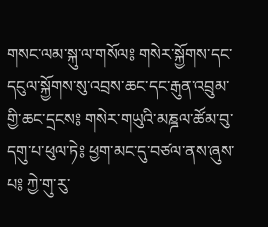གསང་ལམ་སྐུ་ལ་གསོལ༔ གསེར་སྐྱོགས་དང་དངུལ་སྐྱོགས་སུ་འབྲས་ཆང་དང་རྒུན་འབྲུམ་གྱི་ཆང་དྲངས༔ གསེར་གཡུའི་མཎྜལ་ཚོམ་བུ་དགུ་པ་ཕུལ་ཏེ༔ ཕྱག་མང་དུ་བཙལ་ནས་ཞུས་པ༔ ཀྱེ་གུ་རུ་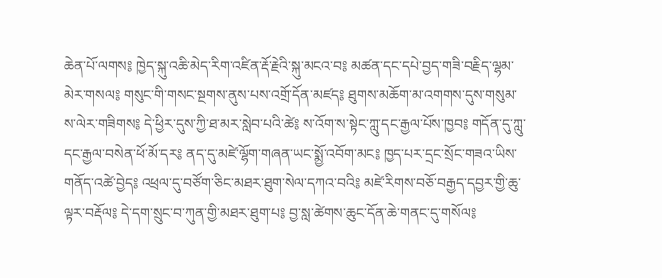ཆེན་པོ་ལགས༔ ཁྱེད་སྐུ་འཆི་མེད་རིག་འཛིན་རྡོ་རྗེའི་སྐུ་མངའ་བ༔ མཚན་དང་དཔེ་བྱད་གཟི་བརྗིད་ལྷམ་མེར་གསལ༔ གསུང་གི་གསང་སྔགས་ནུས་པས་འགྲོ་དོན་མཛད༔ ཐུགས་མཆོག་མ་འགགས་དུས་གསུམ་ས་ལེར་གཟིགས༔ དེ་ཕྱིར་དུས་ཀྱི་ཐ་མར་སླེབ་པའི་ཚེ༔ ས་འོག་ས་སྟེང་ཀླུ་དང་རྒྱལ་པོས་ཁྱབ༔ གདོན་དུ་ཀླུ་དང་རྒྱལ་བསེན་ཕོ་མོ་དར༔ ནད་དུ་མཛེ་ལྷོག་གཞན་ཡང་སྨྱོ་འབོག་མང༔ ཁྱད་པར་དྲང་སྲོང་གཟའ་ཡིས་གནོད་འཚེ་བྱེད༔ འཕྲལ་དུ་བཙོག་ཅིང་མཐར་ཐུག་སེལ་དཀའ་བའི༔ མཛེ་རིགས་བཅོ་བརྒྱད་དབྱར་གྱི་ཆུ་ལྟར་བརྡོལ༔ དེ་དག་སྲུང་བ་ཀུན་གྱི་མཐར་ཐུག་པ༔ བྱ་སླ་ཚེགས་ཆུང་དོན་ཆེ་གནང་དུ་གསོལ༔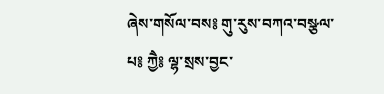ཞེས་གསོལ་བས༔ གུ་རུས་བཀའ་བསྩལ་པ༔ ཀྱཻ༔ ལྷ་སྲས་བྱང་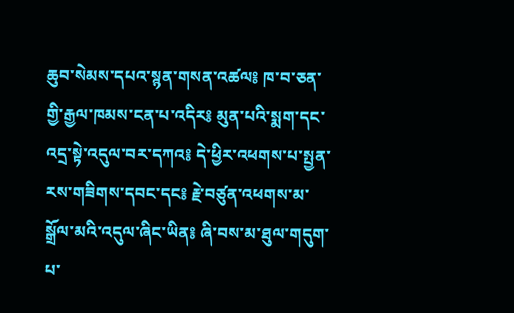ཆུབ་སེམས་དཔའ་སྙན་གསན་འཚལ༔ ཁ་བ་ཅན་གྱི་རྒྱལ་ཁམས་ངན་པ་འདིར༔ མུན་པའི་སྨག་དང་འདྲ་སྟེ་འདུལ་བར་དཀའ༔ དེ་ཕྱིར་འཕགས་པ་སྤྱན་རས་གཟིགས་དབང་དང༔ རྗེ་བཙུན་འཕགས་མ་སྒྲོལ་མའི་འདུལ་ཞིང་ཡིན༔ ཞི་བས་མ་ཐུལ་གདུག་པ་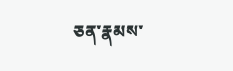ཅན་རྣམས་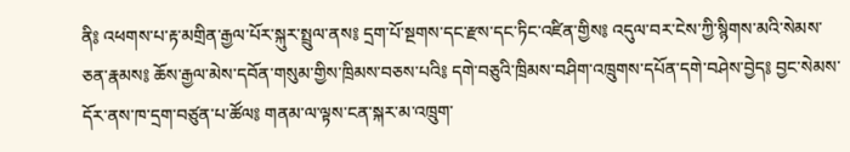ནི༔ འཕགས་པ་རྟ་མགྲིན་རྒྱལ་པོར་སྐུར་སྤྲུལ་ནས༔ དྲག་པོ་སྔགས་དང་རྫས་དང་ཏིང་འཛིན་གྱིས༔ འདུལ་བར་ངེས་ཀྱི་སྙིགས་མའི་སེམས་ཅན་རྣམས༔ ཆོས་རྒྱལ་མེས་དབོན་གསུམ་གྱིས་ཁྲིམས་བཅས་པའི༔ དགེ་བཅུའི་ཁྲིམས་བཤིག་འཁྲུགས་དཔོན་དགེ་བཤེས་བྱེད༔ བྱང་སེམས་དོར་ནས་ཁ་དྲག་བཙུན་པ་ཚོལ༔ གནམ་ལ་ལྟས་ངན་སྐར་མ་འཁྲུག་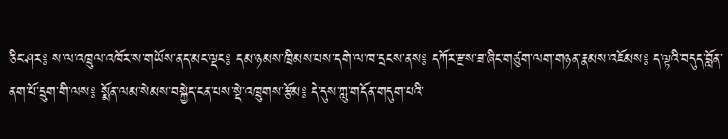ཅིང་ཤར༔ ས་ལ་འཁྲུལ་འཁོར་ས་གཡོས་ནད་མང་ལྡང༔ དམ་ཉམས་ཁྲིམས་པས་དགེ་ལ་ཁ་དྲངས་ནས༔ དཀོར་རྫས་ཟ་ཞིང་གཙུག་ལག་གཉན་རྣམས་འཇོམས༔ ད་ལྟའི་བདུད་བློན་ནག་པོ་དྲུག་གི་ལས༔ སྨོན་ལམ་སེམས་བསྐྱེད་ངན་པས་སྡེ་འཁྲུགས་རྩོམ༔ དེ་དུས་ཀླུ་གདོན་གདུག་པའི་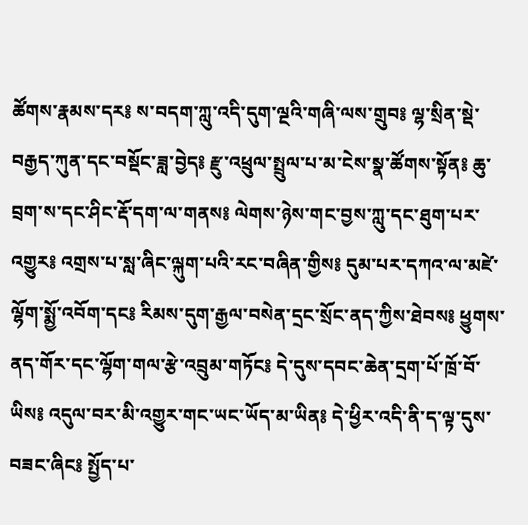ཚོགས་རྣམས་དར༔ ས་བདག་ཀླུ་འདི་དུག་ལྔའི་གཞི་ལས་གྲུབ༔ ལྷ་སྲིན་སྡེ་བརྒྱད་ཀུན་དང་བསྡོང་ཟླ་བྱེད༔ རྫུ་འཕྲུལ་སྤྲུལ་པ་མ་ངེས་སྣ་ཚོགས་སྟོན༔ ཆུ་བྲག་ས་དང་ཤིང་རྡོ་དག་ལ་གནས༔ ལེགས་ཉེས་གང་བྱས་ཀླུ་དང་ཐུག་པར་འགྱུར༔ འགྲས་པ་སླ་ཞིང་ལྐུག་པའི་རང་བཞིན་གྱིས༔ དུམ་པར་དཀའ་ལ་མཛེ་ལྷོག་སྨྱོ་འབོག་དང༔ རིམས་དུག་རྒྱལ་བསེན་དྲང་སྲོང་ནད་ཀྱིས་ཐེབས༔ ཕྱུགས་ནད་གོར་དང་ལྷོག་གལ་རྩེ་འབྲུམ་གཏོང༔ དེ་དུས་དབང་ཆེན་དྲག་པོ་ཁྲོ་བོ་ཡིས༔ འདུལ་བར་མི་འགྱུར་གང་ཡང་ཡོད་མ་ཡིན༔ དེ་ཕྱིར་འདི་ནི་ད་ལྟ་དུས་བཟང་ཞིང༔ སྤྱོད་པ་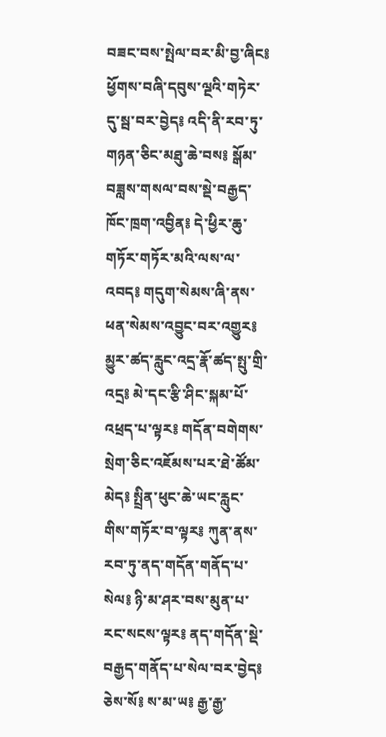བཟང་བས་སྤེལ་བར་མི་བྱ་ཞིང༔ ཕྱོགས་བཞི་དབུས་ལྔའི་གཏེར་དུ་སྦ་བར་བྱེད༔ འདི་ནི་རབ་ཏུ་གཉན་ཅིང་མཐུ་ཆེ་བས༔ སྒོམ་བཟླས་གསལ་བས་སྡེ་བརྒྱད་ཁོང་ཁྲག་འབྱིན༔ དེ་ཕྱིར་ཆུ་གཏོར་གཏོར་མའི་ལས་ལ་འབད༔ གདུག་སེམས་ཞི་ནས་ཕན་སེམས་འབྱུང་བར་འགྱུར༔ མྱུར་ཚད་རླུང་འདྲ་རྣོ་ཚད་སྤུ་གྲི་འདྲ༔ མེ་དང་རྩི་ཤིང་སྐམ་པོ་འཕྲད་པ་ལྟར༔ གདོན་བགེགས་སྲེག་ཅིང་འཇོམས་པར་ཐེ་ཚོམ་མེད༔ སྤྲིན་ཕུང་ཆེ་ཡང་རླུང་གིས་གཏོར་བ་ལྟར༔ ཀུན་ནས་རབ་ཏུ་ནད་གདོན་གནོད་པ་སེལ༔ ཉི་མ་ཤར་བས་མུན་པ་རང་སངས་ལྟར༔ ནད་གདོན་སྡེ་བརྒྱད་གནོད་པ་སེལ་བར་བྱེད༔ ཅེས་སོ༔ ས་མ་ཡ༔ རྒྱ་རྒྱ་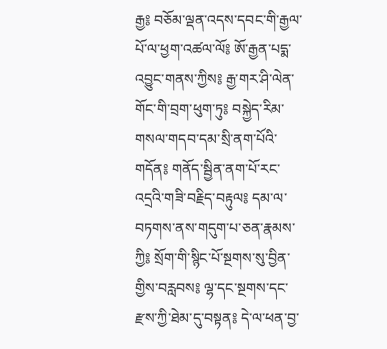རྒྱ༔ བཅོམ་ལྡན་འདས་དབང་གི་རྒྱལ་པོ་ལ་ཕྱག་འཚལ་ལོ༔ ཨོ་རྒྱན་པདྨ་འབྱུང་གནས་ཀྱིས༔ རྒྱ་གར་ཤི་ལེན་གོང་གི་བྲག་ཕུག་ཏུ༔ བསྐྱེད་རིམ་གསལ་གདབ་དམ་སྲི་ནག་པོའི་གདོན༔ གནོད་སྦྱིན་ནག་པོ་རང་འདྲའི་གཟི་བརྗིད་བརྟུལ༔ དམ་ལ་བཏགས་ནས་གདུག་པ་ཅན་རྣམས་ཀྱི༔ སྲོག་གི་སྙིང་པོ་སྔགས་སུ་བྱིན་གྱིས་བརླབས༔ ལྷ་དང་སྔགས་དང་རྫས་ཀྱི་ཐེམ་དུ་བསྟན༔ དེ་ལ་ཕན་བྱ་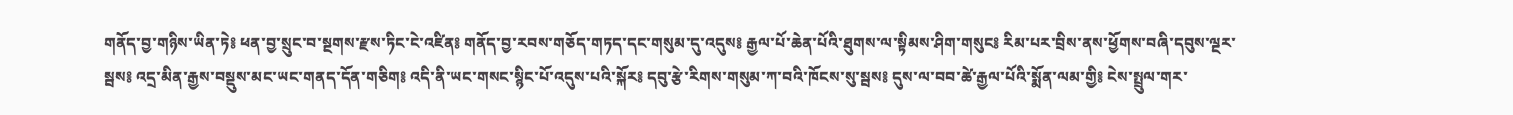གནོད་བྱ་གཉིས་ཡིན་ཏེ༔ ཕན་བྱ་སྲུང་བ་སྔགས་རྫས་ཏིང་ངེ་འཛིན༔ གནོད་བྱ་རབས་གཅོད་གཏད་དང་གསུམ་དུ་འདུས༔ རྒྱལ་པོ་ཆེན་པོའི་ཐུགས་ལ་སྟིམས་ཤིག་གསུང༔ རིམ་པར་བྲིས་ནས་ཕྱོགས་བཞི་དབུས་ལྔར་སྦས༔ འདྲ་མིན་རྒྱས་བསྡུས་མང་ཡང་གནད་དོན་གཅིག༔ འདི་ནི་ཡང་གསང་སྙིང་པོ་འདུས་པའི་སྐོར༔ དབུ་རྩེ་རིགས་གསུམ་ཀ་བའི་ཁོངས་སུ་སྦས༔ དུས་ལ་བབ་ཚེ་རྒྱལ་པོའི་སྨོན་ལམ་གྱི༔ ངེས་སྤྲུལ་གར་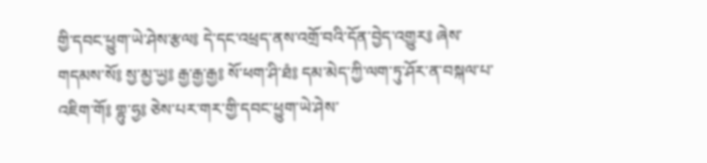གྱི་དབང་ཕྱུག་ཡེ་ཤེས་རྩལ༔ དེ་དང་འཕྲད་ནས་འགྲོ་བའི་དོན་བྱེད་འགྱུར༔ ཞེས་གདམས་སོ༔ སྱ་མྱ་ཡྱ༔ རྒྱ་རྒྱ་རྒྱ༔ སོ་ཕག་ཤི་ཐཾ༔ དམ་མེད་ཀྱི་ལག་ཏུ་ཤོར་ན་བསྐལ་པ་འཇིག་གོ༔ གྷུ་ཧྱ༔ ཅེས་པར་གར་གྱི་དབང་ཕྱུག་ཡེ་ཤེས་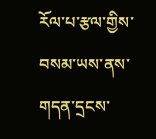རོལ་པ་རྩལ་གྱིས་བསམ་ཡས་ནས་གདན་དྲངས་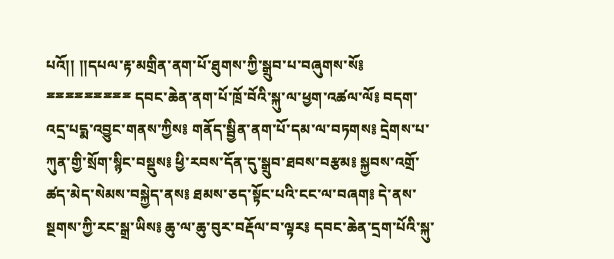པའོ།། །།དཔལ་རྟ་མགྲིན་ནག་པོ་ཐུགས་ཀྱི་སྒྲུབ་པ་བཞུགས་སོ༔ ྈྈྈྈྈྈྈྈྈ དབང་ཆེན་ནག་པོ་ཁྲོ་བོའི་སྐུ་ལ་ཕྱག་འཚལ་ལོ༔ བདག་འདྲ་པདྨ་འབྱུང་གནས་ཀྱིས༔ གནོད་སྦྱིན་ནག་པོ་དམ་ལ་བཏགས༔ དྲེགས་པ་ཀུན་གྱི་སྲོག་སྙིང་བསྡུས༔ ཕྱི་རབས་དོན་དུ་སྒྲུབ་ཐབས་བརྩམ༔ སྐྱབས་འགྲོ་ཚད་མེད་སེམས་བསྐྱེད་ནས༔ ཐམས་ཅད་སྟོང་པའི་ངང་ལ་བཞག༔ དེ་ནས་སྔགས་ཀྱི་རང་སྒྲ་ཡིས༔ ཆུ་ལ་ཆུ་བུར་བརྡོལ་བ་ལྟར༔ དབང་ཆེན་དྲག་པོའི་སྐུ་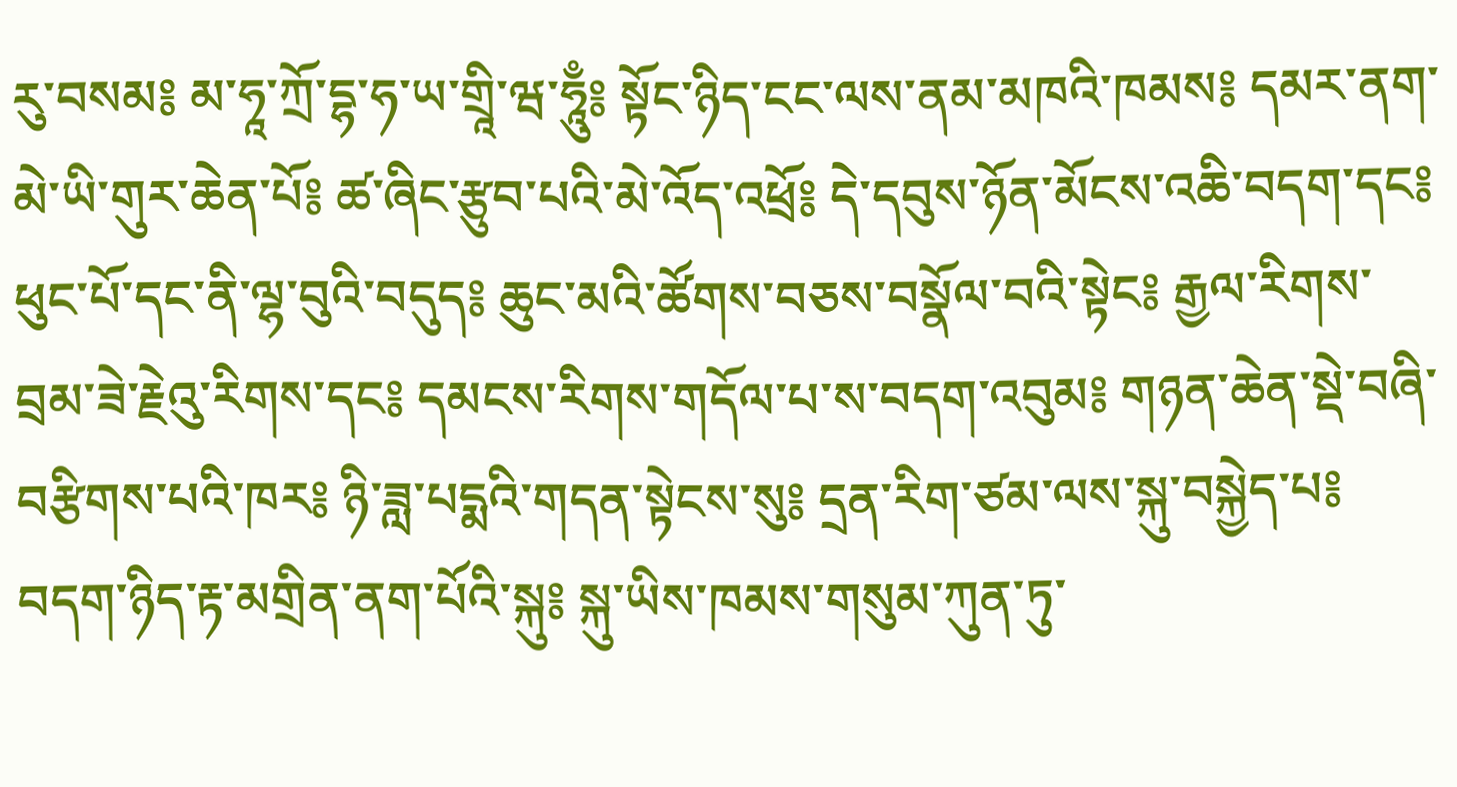རུ་བསམ༔ མ་ཧཱ་ཀྲོ་དྷ་ཧ་ཡ་གྲཱི་ཝ་ཧཱུྃ༔ སྟོང་ཉིད་ངང་ལས་ནམ་མཁའི་ཁམས༔ དམར་ནག་མེ་ཡི་གུར་ཆེན་པོ༔ ཚ་ཞིང་རྩུབ་པའི་མེ་འོད་འཕྲོ༔ དེ་དབུས་ཉོན་མོངས་འཆི་བདག་དང༔ ཕུང་པོ་དང་ནི་ལྷ་བུའི་བདུད༔ ཆུང་མའི་ཚོགས་བཅས་བསྣོལ་བའི་སྟེང༔ རྒྱལ་རིགས་བྲམ་ཟེ་རྗེའུ་རིགས་དང༔ དམངས་རིགས་གདོལ་པ་ས་བདག་འབུམ༔ གཉན་ཆེན་སྡེ་བཞི་བརྩིགས་པའི་ཁར༔ ཉི་ཟླ་པདྨའི་གདན་སྟེངས་སུ༔ དྲན་རིག་ཙམ་ལས་སྐུ་བསྐྱེད་པ༔ བདག་ཉིད་རྟ་མགྲིན་ནག་པོའི་སྐུ༔ སྐུ་ཡིས་ཁམས་གསུམ་ཀུན་ཏུ་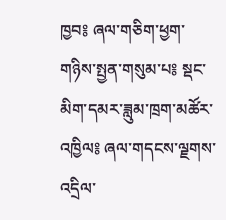ཁྱབ༔ ཞལ་གཅིག་ཕྱག་གཉིས་སྤྱན་གསུམ་པ༔ སྡང་མིག་དམར་ཟླུམ་ཁྲག་མཚོར་འཁྱིལ༔ ཞལ་གདངས་ལྗགས་འདྲིལ་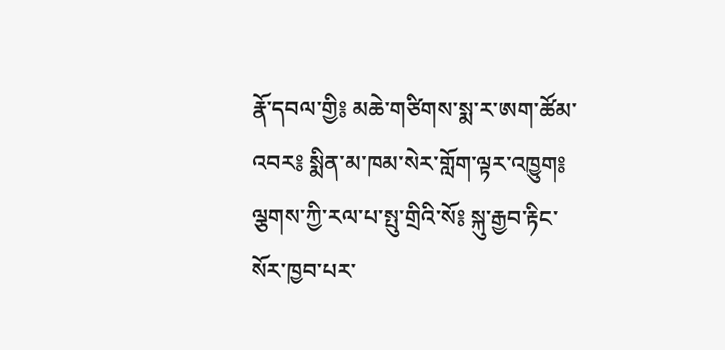རྣོ་དབལ་གྱི༔ མཆེ་གཙིགས་སྨ་ར་ཨག་ཚོམ་འབར༔ སྨིན་མ་ཁམ་སེར་གློག་ལྟར་འཁྱུག༔ ལྕགས་ཀྱི་རལ་པ་སྤུ་གྲིའི་སོ༔ སྐུ་རྒྱབ་རྟིང་སོར་ཁྱབ་པར་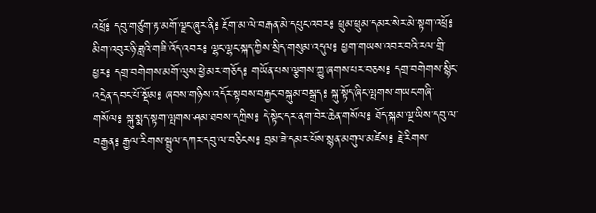འཕྲོ༔ དབུ་གཙུག་རྟ་མགོ་ལྗང་ཞུར་ནི༔ རྔོག་མ་ལེ་བརྒན་མེ་དཔུང་འབར༔ ཕྲུམ་ཕྲུམ་དམར་སེར་མེ་སྟག་འཕྲོ༔ མིག་འབུར་ཉི་ཟླའི་གཟི་འོད་འབར༔ ལྷང་ལྷང་སྐད་ཀྱིས་སྲིད་གསུམ་འདུལ༔ ཕྱག་གཡས་འབར་བའི་རལ་གྲི་ཕྱར༔ དགྲ་བགེགས་མགོ་ལུས་ཕྱེ་མར་གཅོད༔ གཡོན་པས་ལྕགས་ཀྱུ་ཞགས་པར་བཅས༔ དགྲ་བགེགས་སྙིང་འདྲེན་དབང་པོ་སྡོམ༔ ཞབས་གཉིས་འདོར་སྟབས་བརྐྱང་བསྐུམ་བསྒྲད༔ སྐུ་སྟོད་ཞིང་ལྤགས་གཡང་གཞི་གསོལ༔ སྐུ་སྨད་སྟག་ལྤགས་ཤམ་ཐབས་དཀྲིས༔ དེ་སྟེང་དར་ནག་བེར་ཆེན་གསོལ༔ ཐོད་སྐམ་ལྔ་ཡིས་དབུ་ལ་བརྒྱན༔ རྒྱལ་རིགས་སྦྲུལ་དཀར་དབུ་ལ་བཅིངས༔ བྲམ་ཟེ་དམར་པོས་སྙན་མགུལ་མཛེས༔ རྗེ་རིགས་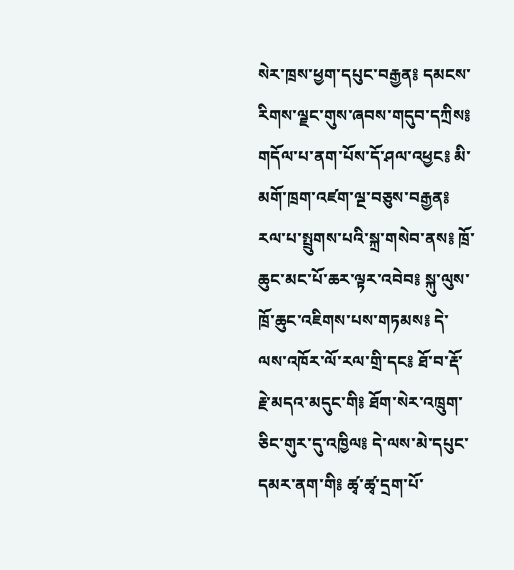སེར་ཁྲས་ཕྱག་དཔུང་བརྒྱན༔ དམངས་རིགས་ལྗང་གུས་ཞབས་གདུབ་དཀྲིས༔ གདོལ་པ་ནག་པོས་དོ་ཤལ་འཕྱང༔ མི་མགོ་ཁྲག་འཛག་ལྔ་བཅུས་བརྒྱན༔ རལ་པ་སྤྲུགས་པའི་སྐྲ་གསེབ་ནས༔ ཁྲོ་ཆུང་མང་པོ་ཆར་ལྟར་འབེབ༔ སྐུ་ལུས་ཁྲོ་ཆུང་འཇིགས་པས་གཏམས༔ དེ་ལས་འཁོར་ལོ་རལ་གྲི་དང༔ ཐོ་བ་རྡོ་རྗེ་མདའ་མདུང་གི༔ ཐོག་སེར་འཁྲུག་ཅིང་གུར་དུ་འཁྱིལ༔ དེ་ལས་མེ་དཔུང་དམར་ནག་གི༔ ཚྭ་ཚྭ་དྲག་པོ་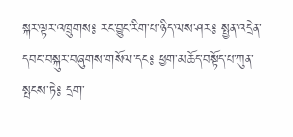སྐར་ལྟར་འཁྲུགས༔ རང་བྱུང་རིག་པ་ཉིད་ལས་ཤར༔ སྤྱན་འདྲེན་དབང་བསྐུར་བཞུགས་གསོལ་དང༔ ཕྱག་མཆོད་བསྟོད་པ་ཀུན་སྤངས་ཏེ༔ དྲག་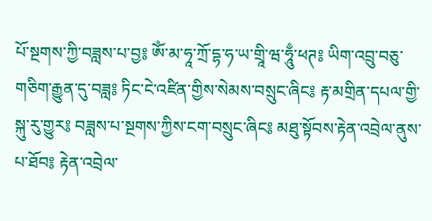པོ་སྔགས་ཀྱི་བཟླས་པ་བྱ༔ ཨོཾ་མ་ཧཱ་ཀྲོ་དྷ་ཧ་ཡ་གྲཱི་ཝ་ཧཱུྃ་ཕཊ༔ ཡིག་འབྲུ་བཅུ་གཅིག་རྒྱུན་དུ་བཟླ༔ ཏིང་ངེ་འཛིན་གྱིས་སེམས་བསྲུང་ཞིང༔ རྟ་མགྲིན་དཔལ་གྱི་སྐུ་རུ་གྱུར༔ བཟླས་པ་སྔགས་ཀྱིས་ངག་བསྲུང་ཞིང༔ མཐུ་སྟོབས་རྟེན་འབྲེལ་ནུས་པ་ཐོབ༔ རྟེན་འབྲེལ་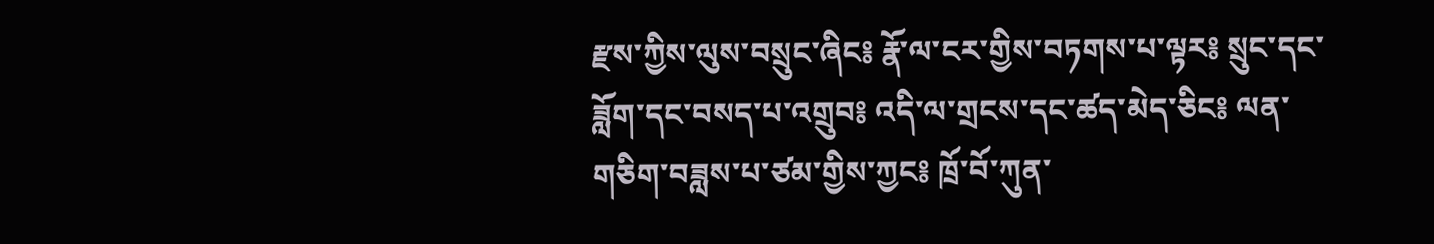རྫས་ཀྱིས་ལུས་བསྲུང་ཞིང༔ རྣོ་ལ་ངར་གྱིས་བཏགས་པ་ལྟར༔ སྲུང་དང་ཟློག་དང་བསད་པ་འགྲུབ༔ འདི་ལ་གྲངས་དང་ཚད་མེད་ཅིང༔ ལན་གཅིག་བཟླས་པ་ཙམ་གྱིས་ཀྱང༔ ཁྲོ་བོ་ཀུན་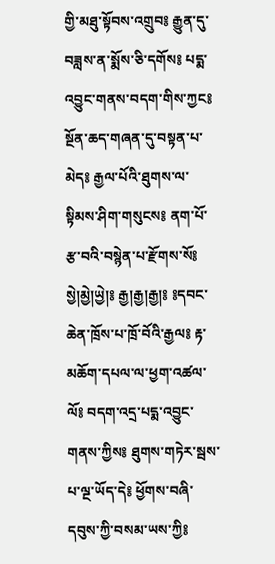གྱི་མཐུ་སྟོབས་འགྲུབ༔ རྒྱུན་དུ་བཟླས་ན་སྨོས་ཅི་དགོས༔ པདྨ་འབྱུང་གནས་བདག་གིས་ཀྱང༔ སྔོན་ཆད་གཞན་དུ་བསྟན་པ་མེད༔ རྒྱལ་པོའི་ཐུགས་ལ་སྟིམས་ཤིག་གསུངས༔ ནག་པོ་རྩ་བའི་བསྙེན་པ་རྫོགས་སོ༔ སྱེ།མྱེ།ཡྱེ།༔ རྒྱ།རྒྱ།རྒྱ།༔ ༔དབང་ཆེན་ཁྲོས་པ་ཁྲོ་བོའི་རྒྱལ༔ རྟ་མཆོག་དཔལ་ལ་ཕྱག་འཚལ་ལོ༔ བདག་འདྲ་པདྨ་འབྱུང་གནས་ཀྱིས༔ ཐུགས་གཏེར་སྦས་པ་ལྔ་ཡོད་དེ༔ ཕྱོགས་བཞི་དབུས་ཀྱི་བསམ་ཡས་ཀྱི༔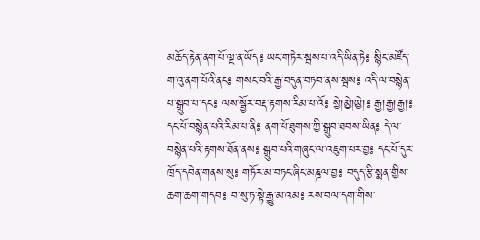མཆོད་རྟེན་ནག་པོ་ལྔ་ན་ཡོད༔ ཡང་གཏེར་སྦས་པ་འདི་ཡིན་ཏེ༔ སྙིང་མཛོད་ག་འུ་ནག་པོའི་ནང༔ གསང་བའི་རྒྱ་བདུན་བཏབ་ནས་སྦས༔ འདི་ལ་བསྙེན་པ་སྒྲུབ་པ་དང༔ ལས་སྦྱོར་བརྡ་རྟགས་རིམ་པ་འོ༔ སྱེ།མྱེ།ཡྱེ།༔ རྒྱ།རྒྱ།རྒྱ།༔ དང་པོ་བསྙེན་པའི་རིམ་པ་ནི༔ ནག་པོ་ཐུགས་ཀྱི་སྒྲུབ་ཐབས་ཡིན༔ དེ་ལ་བསྙེན་པའི་རྟགས་ཐོན་ནས༔ སྒྲུབ་པའི་གཞུང་ལ་འཇུག་པར་བྱ༔ དང་པོ་དུར་ཁྲོད་དབེན་གནས་སུ༔ གཏོར་མ་བཏང་ཞིང་མཎྜལ་བྱ༔ བདུད་རྩི་སྨན་གྱིས་ཆག་ཆག་གདབ༔ བ་སུ་ཏ་སྟེ་རྒྱུ་མ་འམ༔ རས་བལ་དག་གིས་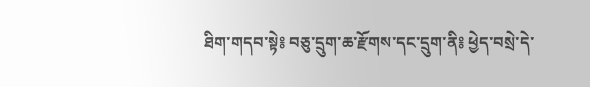ཐིག་གདབ་སྟེ༔ བཅུ་དྲུག་ཆ་རྫོགས་དང་དྲུག་ནི༔ ཕྱེད་བསྲེ་དེ་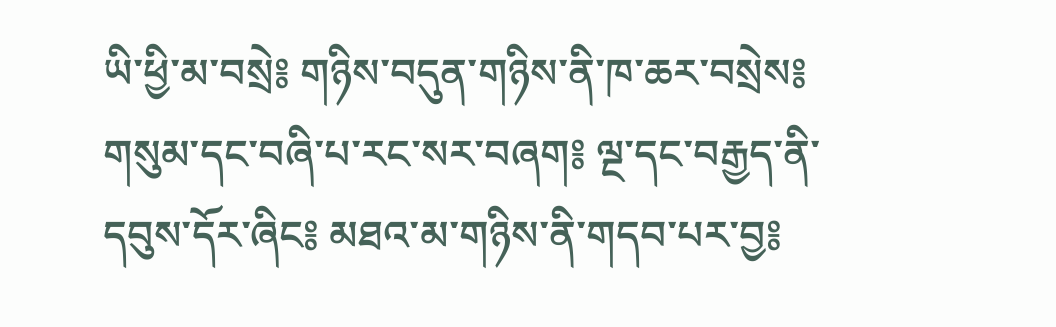ཡི་ཕྱི་མ་བསྲེ༔ གཉིས་བདུན་གཉིས་ནི་ཁ་ཆར་བསྲེས༔ གསུམ་དང་བཞི་པ་རང་སར་བཞག༔ ལྔ་དང་བརྒྱད་ནི་དབུས་དོར་ཞིང༔ མཐའ་མ་གཉིས་ནི་གདབ་པར་བྱ༔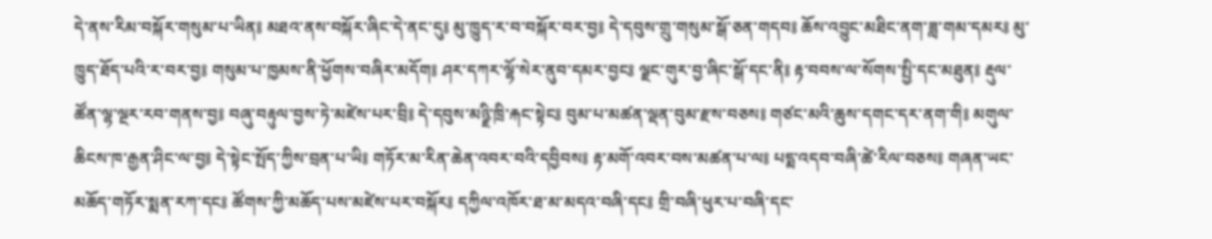དེ་ནས་རིམ་བསྐོར་གསུམ་པ་ཡིན༔ མཐའ་ནས་བསྐོར་ཞིང་དེ་ནང་དུ༔ མུ་ཁྱུད་ར་བ་བསྐོར་བར་བྱ༔ དེ་དབུས་གྲུ་གསུམ་སྒོ་ཅན་གདབ༔ ཆོས་འབྱུང་མཐིང་ནག་ཟླ་གམ་དམར༔ མུ་ཁྱུད་ཐོད་པའི་ར་བར་བྱ༔ གསུམ་པ་ཁྱམས་ནི་ཕྱོགས་བཞིར་མདོག༔ ཤར་དཀར་ལྷོ་སེར་ནུབ་དམར་བྱང༔ ལྗང་གུར་བྱ་ཞིང་སྒོ་དང་ནི༔ རྟ་བབས་ལ་སོགས་སྤྱི་དང་མཐུན༔ རྡུལ་ཚོན་ལྷ་ལྔར་རབ་གནས་བྱ༔ བཞུ་བརྟུལ་བྱས་ཏེ་མཛེས་པར་བྲི༔ དེ་དབུས་མཉྫི་ཁྲི་རྐང་སྟེང༔ བུམ་པ་མཚན་ལྡན་བུམ་རྫས་བཅས༔ གཙང་མའི་ཆུས་དགང་དར་ནག་གི༔ མགུལ་ཆིངས་ཁ་རྒྱན་ཤིང་ལ་བྱ༔ དེ་སྟེང་སྤོད་ཀྱིས་བྲན་པ་ཡི༔ གཏོར་མ་རིན་ཆེན་འབར་བའི་དབྱིབས༔ རྟ་མགོ་འབར་བས་མཚན་པ་ལ༔ པདྨ་འདབ་བཞི་ཚེ་རིལ་བཅས༔ གཞན་ཡང་མཆོད་གཏོར་སྨན་རཀ་དང༔ ཚོགས་ཀྱི་མཆོད་པས་མཛེས་པར་བསྐོར༔ དཀྱིལ་འཁོར་ཐ་མ་མདའ་བཞི་དང༔ གྲི་བཞི་ཕུར་པ་བཞི་དང་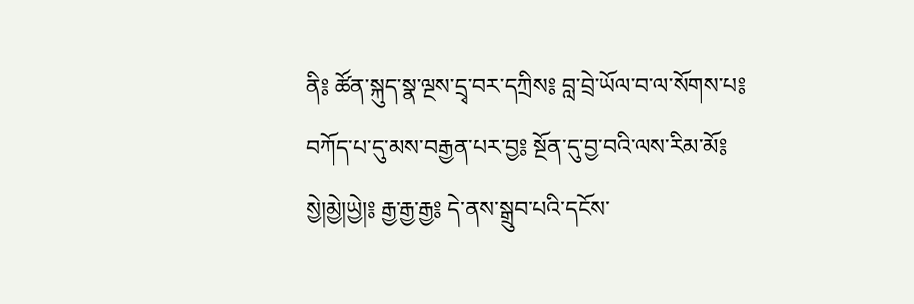ནི༔ ཚོན་སྐུད་སྣ་ལྔས་དྲྭ་བར་དཀྲིས༔ བླ་བྲེ་ཡོལ་བ་ལ་སོགས་པ༔ བཀོད་པ་དུ་མས་བརྒྱན་པར་བྱ༔ སྔོན་དུ་བྱ་བའི་ལས་རིམ་མོ༔ སྱེ།མྱེ།ཡྱེ།༔ རྒྱ་རྒྱ་རྒྱ༔ དེ་ནས་སྒྲུབ་པའི་དངོས་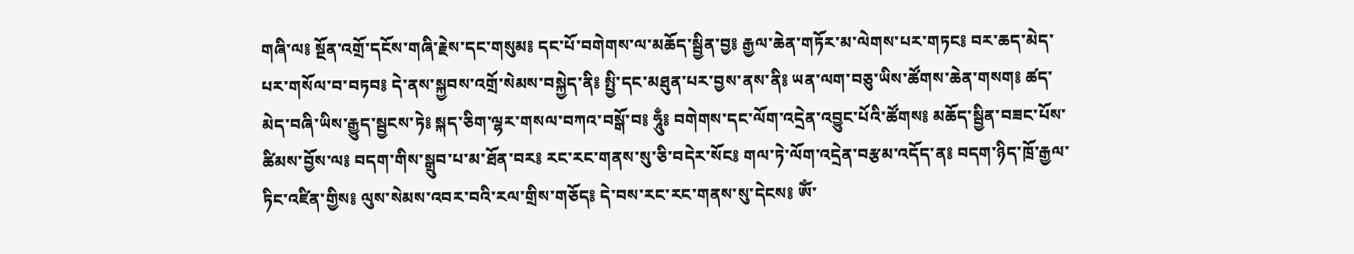གཞི་ལ༔ སྔོན་འགྲོ་དངོས་གཞི་རྗེས་དང་གསུམ༔ དང་པོ་བགེགས་ལ་མཆོད་སྦྱིན་བྱ༔ རྒྱལ་ཆེན་གཏོར་མ་ལེགས་པར་གཏང༔ བར་ཆད་མེད་པར་གསོལ་བ་བཏབ༔ དེ་ནས་སྐྱབས་འགྲོ་སེམས་བསྐྱེད་ནི༔ སྤྱི་དང་མཐུན་པར་བྱས་ནས་ནི༔ ཡན་ལག་བཅུ་ཡིས་ཚོགས་ཆེན་གསག༔ ཚད་མེད་བཞི་ཡིས་རྒྱུད་སྦྱངས་ཏེ༔ སྐད་ཅིག་ལྷར་གསལ་བཀའ་བསྒོ་བ༔ ཧཱུྃ༔ བགེགས་དང་ལོག་འདྲེན་འབྱུང་པོའི་ཚོགས༔ མཆོད་སྦྱིན་བཟང་པོས་ཚིམས་བྱོས་ལ༔ བདག་གིས་སྒྲུབ་པ་མ་ཐོན་བར༔ རང་རང་གནས་སུ་ཅི་བདེར་སོང༔ གལ་ཏེ་ལོག་འདྲེན་བརྩམ་འདོད་ན༔ བདག་ཉིད་ཁྲོ་རྒྱལ་ཏིང་འཛིན་གྱིས༔ ལུས་སེམས་འབར་བའི་རལ་གྲིས་གཅོད༔ དེ་བས་རང་རང་གནས་སུ་དེངས༔ ཨོཾ་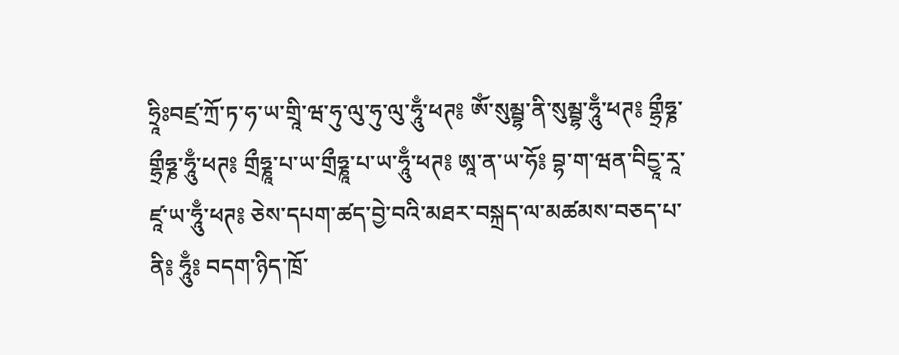ཧྲཱིཿབཛྲ་ཀྲོ་ཏ་ཧ་ཡ་གྲཱི་ཝ་ཧུ་ལུ་ཧུ་ལུ་ཧཱུྃ་ཕཊ༔ ཨོཾ་སུམྦྷ་ནི་སུམྦྷ་ཧཱུྃ་ཕཊ༔ གྷྲྀཧྞ་གྷྲྀཧྞ་ཧཱུྃ་ཕཊ༔ གྲྀཧྞཱ་པ་ཡ་གྲྀཧྞཱ་པ་ཡ་ཧཱུྃ་ཕཊ༔ ཨཱ་ན་ཡ་ཧོ༔ བྷ་ག་ཝན་བིདྱཱ་རཱ་ཛཱ་ཡ་ཧཱུྃ་ཕཊ༔ ཅེས་དཔག་ཚད་བྱེ་བའི་མཐར་བསྐྲད་ལ་མཚམས་བཅད་པ་ནི༔ ཧཱུྃ༔ བདག་ཉིད་ཁྲོ་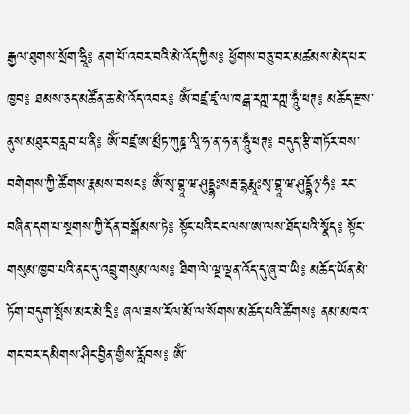རྒྱལ་ཐུགས་སྲོག་ཧྲཱི༔ ནག་པོ་འབར་བའི་མེ་འོད་ཀྱིས༔ ཕྱོགས་བཅུ་བར་མཚམས་མེད་པར་ཁྱབ༔ ཐམས་ཅད་མཚོན་ཆ་མེ་འོད་འབར༔ ཨོཾ་བཛྲ་ཛྭ་ལ་ཁཌྒ་རཀྵ་རཀྵ་ཧཱུྃ་ཕཊ༔ མཆོད་རྫས་ནུས་མཐུར་བརླབ་པ་ནི༔ ཨོཾ་བཛྲ་ཨ་མྲྀཏ་ཀུཎྜ་ལཱི་ཧ་ན་ཧ་ན་ཧཱུྃ་ཕཊ༔ བདུད་རྩི་གཏོར་བས་བགེགས་ཀྱི་ཚོགས་རྣམས་བསང༔ ཨོཾ་སྭ་བྷཱ་ཝ་ཤུདྡྷཿསརྦ་དྷརྨཱཿསྭ་བྷཱ་ཝ་ཤུདྡྷོ྅་ཧཾ༔ རང་བཞིན་དག་པ་སྔགས་ཀྱི་དོན་བསྒོམས་ཏེ༔ སྟོང་པའི་ངང་ལས་ཨ་ལས་ཐོད་པའི་སྣོད༔ སྟོང་གསུམ་ཁྱབ་པའི་ནང་དུ་འབྲུ་གསུམ་ལས༔ ཐིག་ལེ་ལྔ་ལྡན་འོད་དུ་ཞུ་བ་ཡི༔ མཆོད་ཡོན་མེ་ཏོག་བདུག་སྤོས་མར་མེ་དྲི༔ ཞལ་ཟས་རོལ་མོ་ལ་སོགས་མཆོད་པའི་ཚོགས༔ ནམ་མཁའ་གང་བར་དམིགས་ཤིང་བྱིན་གྱིས་རློབས༔ ཨོཾ་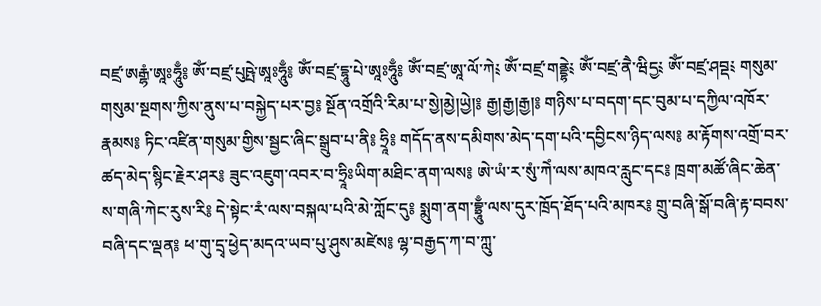བཛྲ་ཨརྒྷཾ་ཨཱཿཧཱུྃ༔ ཨོཾ་བཛྲ་པུཥྤེ་ཨཱཿཧཱུྃ༔ ཨོཾ་བཛྲ་དྷཱུ་པེ་ཨཱཿཧཱུྃ༔ ཨོཾ་བཛྲ་ཨཱ་ལོ་ཀེ༴ ཨོཾ་བཛྲ་གནྡྷེ༴ ཨོཾ་བཛྲ་ནཻ་ཝིདྱ༴ ཨོཾ་བཛྲ་ཤབྡ༴ གསུམ་གསུམ་སྔགས་ཀྱིས་ནུས་པ་བསྐྱེད་པར་བྱ༔ སྔོན་འགྲོའི་རིམ་པ་སྱེ།མྱེ།ཡྱེ།༔ རྒྱ།རྒྱ།རྒྱ།༔ གཉིས་པ་བདག་དང་བུམ་པ་དཀྱིལ་འཁོར་རྣམས༔ ཏིང་འཛིན་གསུམ་གྱིས་སྦྱང་ཞིང་སྒྲུབ་པ་ནི༔ ཧྲཱི༔ གདོད་ནས་དམིགས་མེད་དག་པའི་དབྱིངས་ཉིད་ལས༔ མ་རྟོགས་འགྲོ་བར་ཚད་མེད་སྙིང་རྗེར་ཤར༔ ཟུང་འཇུག་འབར་བ་ཧྲཱིཿཡིག་མཐིང་ནག་ལས༔ ཨེ་ཡཾ་ར་སུཾ་ཀེཾ་ལས་མཁའ་རླུང་དང༔ ཁྲག་མཚོ་ཞིང་ཆེན་ས་གཞི་ཀེང་རུས་རི༔ དེ་སྟེང་རཾ་ལས་བསྐལ་པའི་མེ་ཀློང་དུ༔ སྨུག་ནག་བྷྲཱུྃ་ལས་དུར་ཁྲོད་ཐོད་པའི་མཁར༔ གྲུ་བཞི་སྒོ་བཞི་རྟ་བབས་བཞི་དང་ལྡན༔ ཕ་གུ་དྲྭ་ཕྱེད་མདའ་ཡབ་པུ་ཤུས་མཛེས༔ ལྷ་བརྒྱད་ཀ་བ་ཀླུ་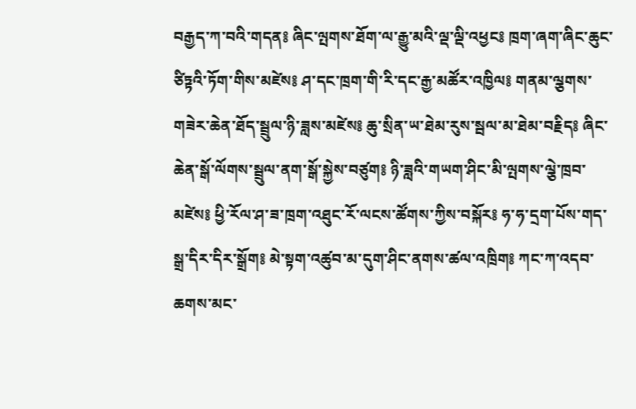བརྒྱད་ཀ་བའི་གདན༔ ཞིང་ལྤགས་ཐོག་ལ་རྒྱུ་མའི་ལྡ་ལྡི་འཕྱང༔ ཁྲག་ཞག་ཞིང་ཆུང་ཙིཏྟའི་ཏོག་གིས་མཛེས༔ ཤ་དང་ཁྲག་གི་རི་དང་རྒྱ་མཚོར་འཁྱིལ༔ གནམ་ལྕགས་གཟེར་ཆེན་ཐོད་སྦྲུལ་ཉི་ཟླས་མཛེས༔ ཆུ་སྲིན་ཡ་ཐེམ་རུས་སྦལ་མ་ཐེམ་བརྗིད༔ ཞིང་ཆེན་སྒོ་ལོགས་སྦྲུལ་ནག་སྒོ་སྐྱེས་བཙུག༔ ཉི་ཟླའི་གཡག་ཤིང་མི་ལྤགས་ལྕེ་ཁྲབ་མཛེས༔ ཕྱི་རོལ་ཤ་ཟ་ཁྲག་འཐུང་རོ་ལངས་ཚོགས་ཀྱིས་བསྐོར༔ ཧ་ཧ་དྲག་པོས་གད་སྒྲ་དིར་དིར་སྒྲོག༔ མེ་སྟག་འཚུབ་མ་དུག་ཤིང་ནགས་ཚལ་འཁྲིག༔ ཀང་ཀ་འདབ་ཆགས་མང་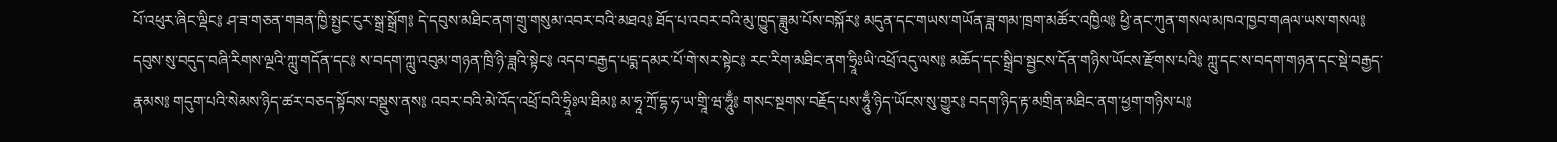པོ་འཕུར་ཞིང་ལྡིང༔ ཤ་ཟ་གཅན་གཟན་ཁྱི་སྤྱང་ངུར་སྒྲ་སྒྲོག༔ དེ་དབུས་མཐིང་ནག་གྲུ་གསུམ་འབར་བའི་མཐའ༔ ཐོད་པ་འབར་བའི་མུ་ཁྱུད་ཟླུམ་པོས་བསྐོར༔ མདུན་དང་གཡས་གཡོན་ཟླ་གམ་ཁྲག་མཚོར་འཁྱིལ༔ ཕྱི་ནང་ཀུན་གསལ་མཁའ་ཁྱབ་གཞལ་ཡས་གསལ༔ དབུས་སུ་བདུད་བཞི་རིགས་ལྔའི་ཀླུ་གདོན་དང༔ ས་བདག་ཀླུ་འབུམ་གཉན་ཁྲི་ཉི་ཟླའི་སྟེང༔ འདབ་བརྒྱད་པདྨ་དམར་པོ་གེ་སར་སྟེང༔ རང་རིག་མཐིང་ནག་ཧྲཱིཿཡི་འཕྲོ་འདུ་ལས༔ མཆོད་དང་སྒྲིབ་སྦྱངས་དོན་གཉིས་ཡོངས་རྫོགས་པའི༔ ཀླུ་དང་ས་བདག་གཉན་དང་སྡེ་བརྒྱད་རྣམས༔ གདུག་པའི་སེམས་ཉིད་ཚར་བཅད་སྟོབས་བསྡུས་ནས༔ འབར་བའི་མེ་འོད་འཕྲོ་བའི་ཧྲཱིཿལ་ཐིམ༔ མ་ཧཱ་ཀྲོ་དྷ་ཧ་ཡ་གྲཱི་ཝ་ཧཱུྃ༔ གསང་སྔགས་བརྗོད་པས་ཧཱུྃ་ཉིད་ཡོངས་སུ་གྱུར༔ བདག་ཉིད་རྟ་མགྲིན་མཐིང་ནག་ཕྱག་གཉིས་པ༔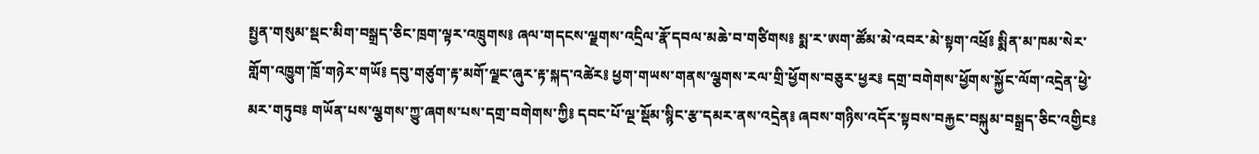སྤྱན་གསུམ་སྡང་མིག་བསྒྲད་ཅིང་ཁྲག་ལྟར་འཁྲུགས༔ ཞལ་གདངས་ལྗགས་འདྲིལ་རྣོ་དབལ་མཆེ་བ་གཙིགས༔ སྨ་ར་ཨག་ཚོམ་མེ་འབར་མེ་སྟག་འཕྲོ༔ སྨིན་མ་ཁམ་སེར་གློག་འཁྱུག་ཁྲོ་གཉེར་གཡོ༔ དབུ་གཙུག་རྟ་མགོ་ལྗང་ཞུར་རྟ་སྐད་འཚེར༔ ཕྱག་གཡས་གནས་ལྕགས་རལ་གྲི་ཕྱོགས་བཅུར་ཕྱར༔ དགྲ་བགེགས་ཕྱོགས་སྐྱོང་ལོག་འདྲེན་ཕྱེ་མར་གཏུབ༔ གཡོན་པས་ལྕགས་ཀྱུ་ཞགས་པས་དགྲ་བགེགས་ཀྱི༔ དབང་པོ་ལྔ་སྡོམ་སྙིང་རྩ་དམར་ནས་འདྲེན༔ ཞབས་གཉིས་འདོར་སྟབས་བརྐྱང་བསྐུམ་བསྒྲད་ཅིང་འགྱིང༔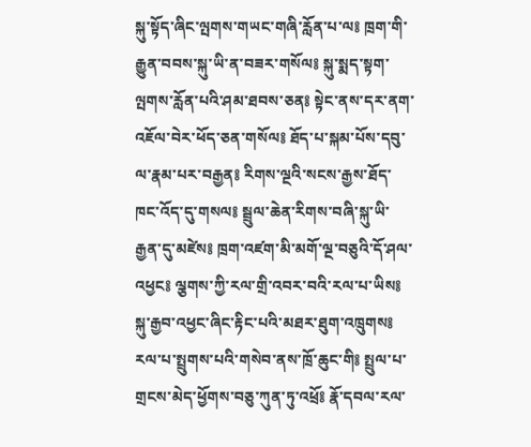སྐུ་སྟོད་ཞིང་ལྤགས་གཡང་གཞི་རློན་པ་ལ༔ ཁྲག་གི་རྒྱུན་བབས་སྐུ་ཡི་ན་བཟར་གསོལ༔ སྐུ་སྨད་སྟག་ལྤགས་རློན་པའི་ཤམ་ཐབས་ཅན༔ སྟེང་ནས་དར་ནག་འཇོལ་བེར་ཕོད་ཅན་གསོལ༔ ཐོད་པ་སྐམ་པོས་དབུ་ལ་རྣམ་པར་བརྒྱན༔ རིགས་ལྔའི་སངས་རྒྱས་ཐོད་ཁང་འོད་དུ་གསལ༔ སྦྲུལ་ཆེན་རིགས་བཞི་སྐུ་ཡི་རྒྱན་དུ་མཛེས༔ ཁྲག་འཛག་མི་མགོ་ལྔ་བཅུའི་དོ་ཤལ་འཕྱང༔ ལྕགས་ཀྱི་རལ་གྲི་འབར་བའི་རལ་པ་ཡིས༔ སྐུ་རྒྱབ་འཕྱང་ཞིང་རྟིང་པའི་མཐར་ཐུག་འཁྲུགས༔ རལ་པ་སྤྲུགས་པའི་གསེབ་ནས་ཁྲོ་ཆུང་གི༔ སྤྲུལ་པ་གྲངས་མེད་ཕྱོགས་བཅུ་ཀུན་ཏུ་འཕྲོ༔ རྣོ་དབལ་རལ་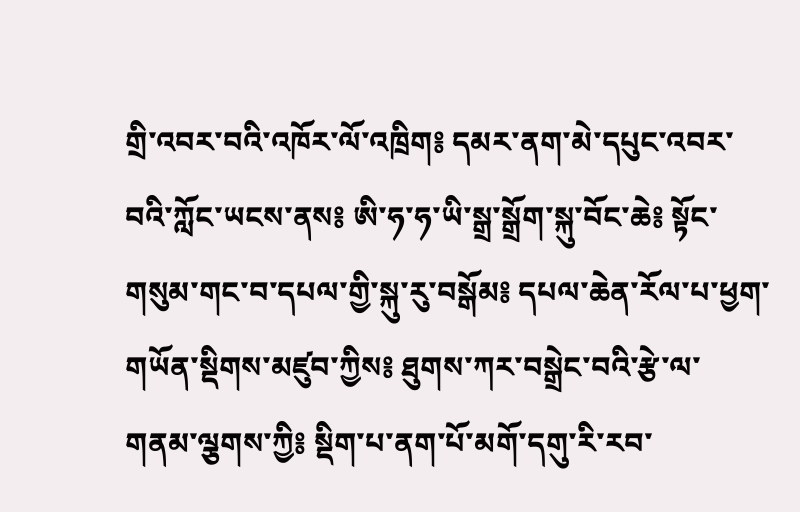གྲི་འབར་བའི་འཁོར་ལོ་འཁྲིག༔ དམར་ནག་མེ་དཔུང་འབར་བའི་ཀློང་ཡངས་ནས༔ ཨི་ཧ་ཧ་ཡི་སྒྲ་སྒྲོག་སྐུ་བོང་ཆེ༔ སྟོང་གསུམ་གང་བ་དཔལ་གྱི་སྐུ་རུ་བསྒོམ༔ དཔལ་ཆེན་རོལ་པ་ཕྱག་གཡོན་སྡིགས་མཛུབ་ཀྱིས༔ ཐུགས་ཀར་བསྒྲེང་བའི་རྩེ་ལ་གནམ་ལྕགས་ཀྱི༔ སྡིག་པ་ནག་པོ་མགོ་དགུ་རི་རབ་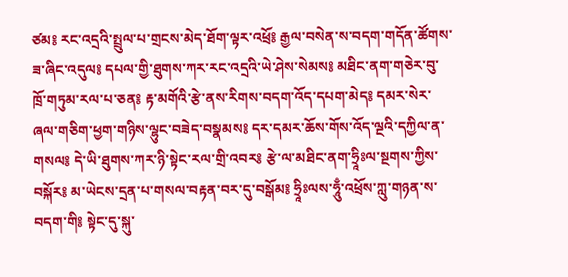ཙམ༔ རང་འདྲའི་སྤྲུལ་པ་གྲངས་མེད་ཐོག་ལྟར་འཕྲོ༔ རྒྱལ་བསེན་ས་བདག་གདོན་ཚོགས་ཟ་ཞིང་འདུལ༔ དཔལ་གྱི་ཐུགས་ཀར་རང་འདྲའི་ཡེ་ཤེས་སེམས༔ མཐིང་ནག་གཅེར་བུ་ཁྲོ་གཏུམ་རལ་པ་ཅན༔ རྟ་མགོའི་རྩེ་ནས་རིགས་བདག་འོད་དཔག་མེད༔ དམར་སེར་ཞལ་གཅིག་ཕྱག་གཉིས་ལྷུང་བཟེད་བསྣམས༔ དར་དམར་ཆོས་གོས་འོད་ལྔའི་དཀྱིལ་ན་གསལ༔ དེ་ཡི་ཐུགས་ཀར་ཉི་སྟེང་རལ་གྲི་འབར༔ རྩེ་ལ་མཐིང་ནག་ཧྲཱིཿལ་སྔགས་ཀྱིས་བསྐོར༔ མ་ཡེངས་དྲན་པ་གསལ་བརྟན་བར་དུ་བསྒོམ༔ ཧྲཱིཿལས་ཧཱུྃ་འཕྲོས་ཀླུ་གཉན་ས་བདག་གི༔ སྟེང་དུ་སྐུ་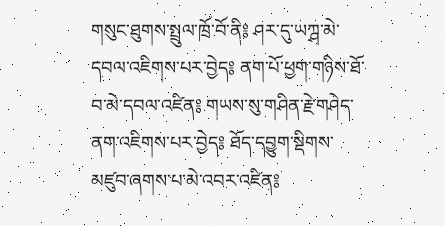གསུང་ཐུགས་སྤྲུལ་ཁྲོ་བོ་ནི༔ ཤར་དུ་ཡཀྴ་མེ་དབལ་འཇིགས་པར་བྱེད༔ ནག་པོ་ཕྱག་གཉིས་ཐོ་བ་མེ་དབལ་འཛིན༔ གཡས་སུ་གཤིན་རྗེ་གཤེད་ནག་འཇིགས་པར་བྱེད༔ ཐོད་དབྱུག་སྡིགས་མཛུབ་ཞགས་པ་མེ་འབར་འཛིན༔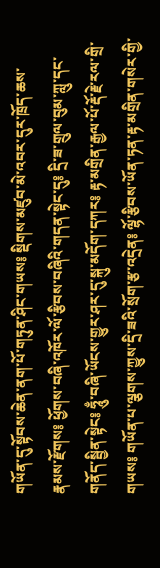གཡོན་དུ་སྟོབས་ཆེན་ནག་པོ་གཏུན་ཤིང་གཡས༔ སྡིགས་མཛུབ་མེ་འབར་དུར་ཁྲོད་ཆས་རྣམས་རྫོགས༔ ཕྱོགས་བཞི་འཁོར་ལོ་རྩིབས་བཞིའི་གདན་སྟེང་དུ༔ དྲི་ཟ་གྲུལ་བུམ་ཀླུ་དང་གནོད་སྦྱིན་སྟེང༔ ཧཱུྃ་བཞི་ཡོངས་གྱུར་ཤར་དུ་སྐུ་མདོག་དཀར༔ རྟ་མགྲིན་རྒྱལ་པོ་རྡོ་རྗེ་རལ་གྲི་གཡས༔ གཡོན་པ་ལྕགས་ཀྱུས་དྲི་ཟའི་སྲོག་རྩ་འདྲེན༔ ལྷོ་རྩིབས་ཡོན་ཏན་རྟ་མགྲིན་གསེར་གྱི་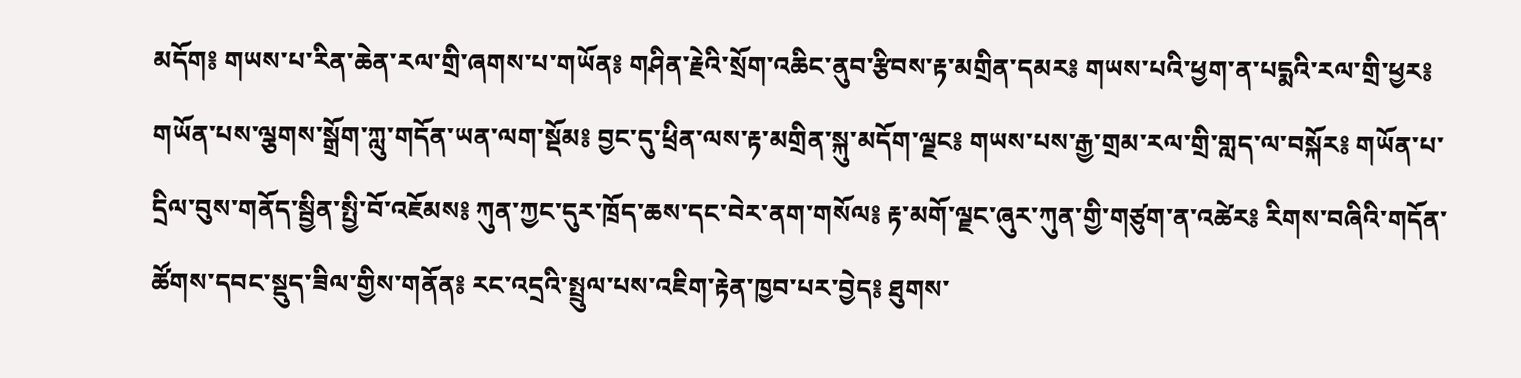མདོག༔ གཡས་པ་རིན་ཆེན་རལ་གྲི་ཞགས་པ་གཡོན༔ གཤིན་རྗེའི་སྲོག་འཆིང་ནུབ་རྩིབས་རྟ་མགྲིན་དམར༔ གཡས་པའི་ཕྱག་ན་པདྨའི་རལ་གྲི་ཕྱར༔ གཡོན་པས་ལྕགས་སྒྲོག་ཀླུ་གདོན་ཡན་ལག་སྡོམ༔ བྱང་དུ་ཕྲིན་ལས་རྟ་མགྲིན་སྐུ་མདོག་ལྗང༔ གཡས་པས་རྒྱ་གྲམ་རལ་གྲི་གླད་ལ་བསྐོར༔ གཡོན་པ་དྲིལ་བུས་གནོད་སྦྱིན་སྤྱི་བོ་འཇོམས༔ ཀུན་ཀྱང་དུར་ཁྲོད་ཆས་དང་བེར་ནག་གསོལ༔ རྟ་མགོ་ལྗང་ཞུར་ཀུན་གྱི་གཙུག་ན་འཚེར༔ རིགས་བཞིའི་གདོན་ཚོགས་དབང་སྡུད་ཟིལ་གྱིས་གནོན༔ རང་འདྲའི་སྤྲུལ་པས་འཇིག་རྟེན་ཁྱབ་པར་བྱེད༔ ཐུགས་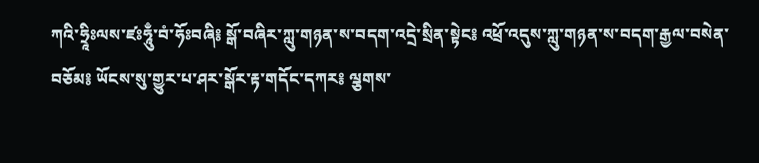ཀའི་ཧྲཱིཿལས་ཛཿཧཱུྃ་བཾ་ཧོཿབཞི༔ སྒོ་བཞིར་ཀླུ་གཉན་ས་བདག་འདྲེ་སྲིན་སྟེང༔ འཕྲོ་འདུས་ཀླུ་གཉན་ས་བདག་རྒྱལ་བསེན་བཅོམ༔ ཡོངས་སུ་གྱུར་པ་ཤར་སྒོར་རྟ་གདོང་དཀར༔ ལྕགས་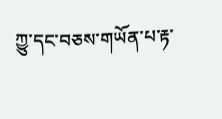ཀྱུ་དང་བཅས་གཡོན་པ་རྟ་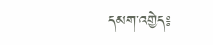དམག་འགྱེད༔